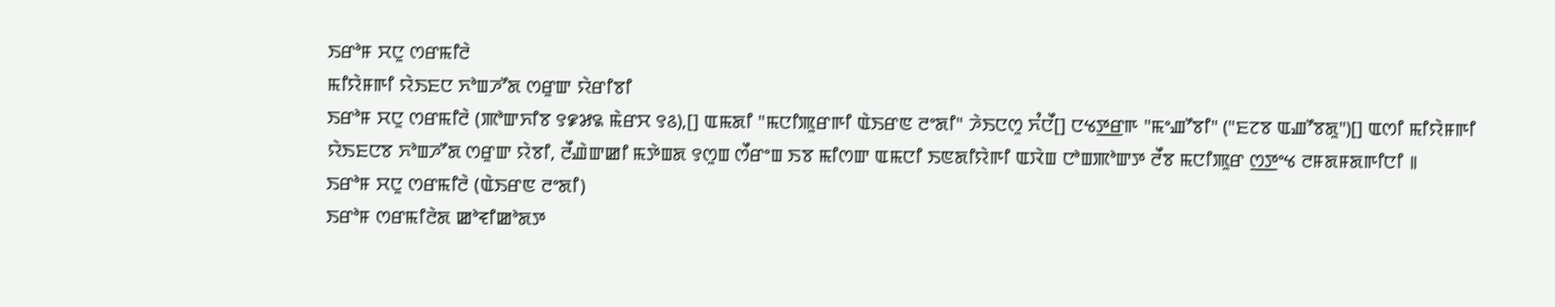ꯏꯔꯣꯝ ꯆꯅꯨ ꯁꯔꯃꯤꯂꯥ
ꯃꯤꯌꯥꯝꯒꯤ ꯌꯥꯏꯐꯅ ꯈꯣꯡꯍꯧꯗ ꯁꯔꯨꯛ ꯌꯥꯔꯤꯕꯤ
ꯏꯔꯣꯝ ꯆꯅꯨ ꯁꯔꯃꯤꯂꯥ (ꯄꯣꯛꯈꯤꯕ ꯱꯹꯷꯲ ꯃꯥꯔꯆ ꯱꯴),[] ꯑꯃꯗꯤ "ꯃꯅꯤꯄꯨꯔꯒꯤ ꯑꯥꯏꯔꯟ ꯂꯦꯗꯤ" ꯍꯥꯏꯅꯁꯨ ꯈꯪꯅꯩ[] ꯅꯠꯇ꯭ꯔꯒ "ꯃꯦꯉꯧꯕꯤ" ("ꯐꯖꯕ ꯑꯉꯧꯕꯗꯨ")[] ꯑꯁꯤ ꯃꯤꯌꯥꯝꯒꯤ ꯌꯥꯏꯐꯅꯕ ꯈꯣꯡꯍꯧꯗ ꯁꯔꯨꯛ ꯌꯥꯕꯤ, ꯂꯩꯉꯥꯛꯀꯤ ꯃꯇꯥꯡꯗ ꯱ꯁꯨꯡ ꯁꯩꯔꯦꯡ ꯏꯕ ꯃꯤꯁꯛ ꯑꯃꯅꯤ ꯏꯟꯗꯤꯌꯥꯒꯤ ꯑꯋꯥꯡ ꯅꯣꯡꯄꯣꯛꯇ ꯂꯩꯕ ꯃꯅꯤꯄꯨꯔ ꯁ꯭ꯇꯦꯠ ꯂꯝꯗꯝꯗꯒꯤꯅꯤ ꯫
ꯏꯔꯣꯝ ꯆꯅꯨ ꯁꯔꯃꯤꯂꯥ (ꯑꯥꯏꯔꯟ ꯂꯦꯗꯤ)
ꯏꯔꯣꯝ ꯁꯔꯃꯤꯂꯥꯗ ꯀꯣꯓꯤꯀꯣꯗꯇ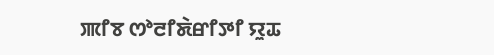ꯄꯤꯕ ꯁꯣꯂꯤꯗꯥꯔꯤꯇꯤ ꯌꯨꯊ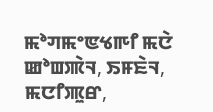ꯃꯣꯚꯃꯦꯟꯠꯒꯤ ꯃꯅꯥ
ꯀꯣꯡꯄꯥꯜ, ꯏꯝꯐꯥꯜ, ꯃꯅꯤꯄꯨꯔ,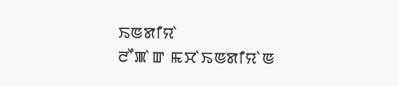ꯏꯟꯗꯤꯌꯥ
ꯂꯩꯄꯥꯛ ꯃꯆꯥꯏꯟꯗꯤꯌꯥꯟ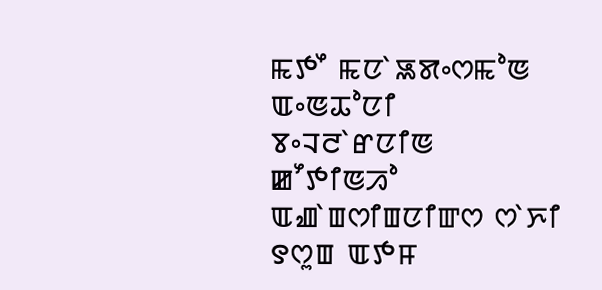ꯃꯇꯩ ꯃꯅꯥꯎꯗꯦꯁꯃꯣꯟ ꯑꯦꯟꯊꯣꯅꯤ ꯕꯦꯜꯂꯥꯔꯅꯤꯟ ꯀꯧꯇꯤꯟꯍꯣ
ꯑꯉꯥꯡꯁꯤꯡꯅꯤꯛꯁ ꯁꯥꯈꯤ ꯱ꯁꯨꯡ ꯑꯇꯝ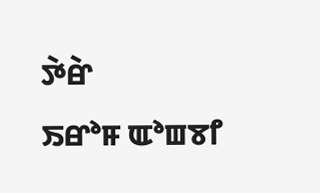ꯇꯥꯔꯥ
ꯏꯔꯣꯝ ꯑꯣꯡꯕꯤ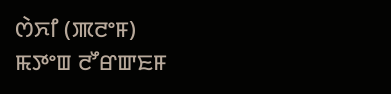ꯁꯥꯈꯤ (ꯄꯂꯦꯝ)
ꯃꯇꯦꯡ ꯂꯧꯔꯛꯐꯝ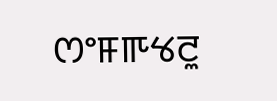ꯁꯦꯝꯒꯠꯂꯨ